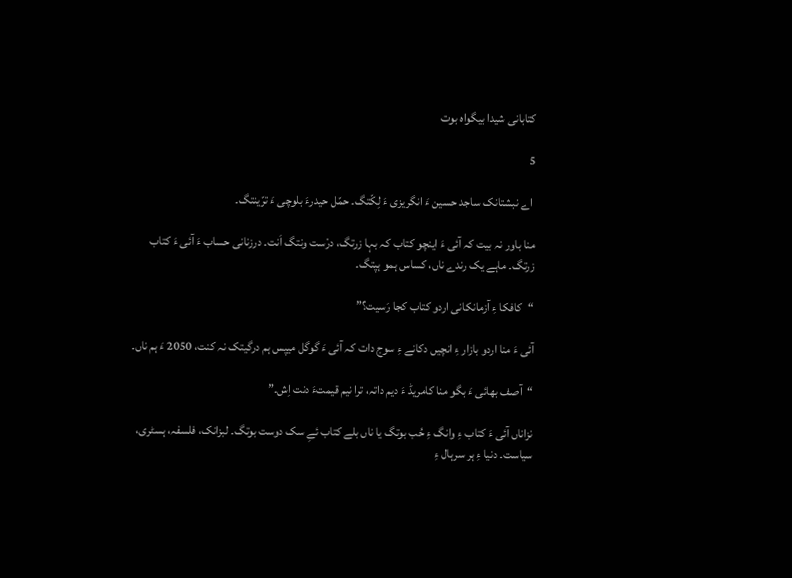کتابانی شیدا بیگواہ بوت

5

 اے نبشتانک ساجد حسین ءَ انگریزی ءَ لِکّتگ۔ حمّل حیدرءَ بلوچی ءَ ترّینتگ۔

منا باور نہ بیت کہ آئی ءَ اینچو کتاب کہ بہا زرتگ، درْست ونتگ اَنت۔ درزنانی حساب ءَ آئی ءَ کتاب زرتگ۔ ماہے یک رندے ناں، کساس ہمو ہپتگ۔

“کافکا ءِ آزمانکانی اردو کتاب کجا رَسیت؟”

آئی ءَ منا اردو بازار ءِ انچیں دکانے ءِ سوج دات کہ آئی ءَ گوگل میپس ہم درگیتک نہ کنت، 2050 ءَ ہم ناں۔

“آصف بھائی ءَ بگو منا کامریڈ ءَ دیم داتہ، ترا نیم قیمتءَ دنت اِش۔”

نزاناں آئی ءَ کتاب ءِ وانگ ءِ حُب بوتگ یا ناں بلے کتاب ئےِ سک دوست بوتگ۔ لبزانک، فلسفہ، ہسٹری، سیاست۔ دنیا ءِ ہر سرہال ءِ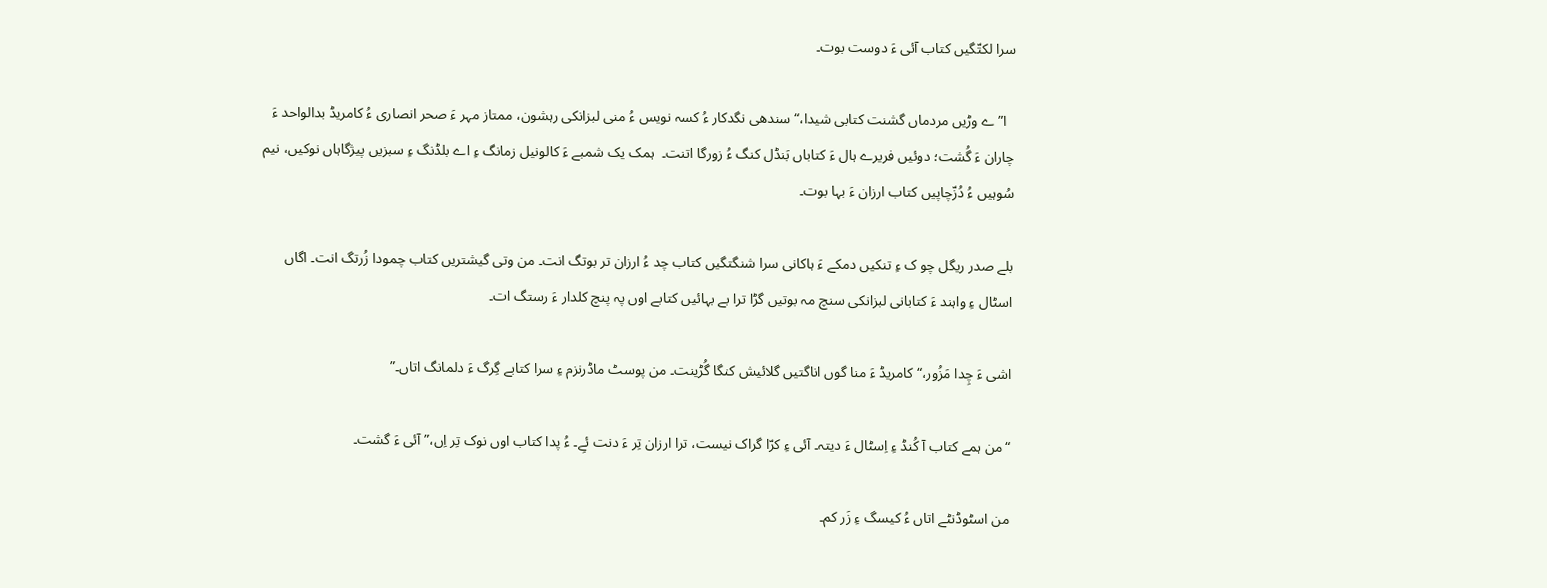سرا لکتّگیں کتاب آئی ءَ دوست بوت۔

  ا”ے وڑیں مردماں گشنت کتابی شیدا،“ سندھی نگدکار ءُ کسہ نویس ءُ منی لبزانکی رہشون، ممتاز مہر ءَ صحر انصاری ءُ کامریڈ بدالواحد ءَ چاران ءَ گُشت؛ دوئیں فریرے ہال ءَ کتاباں بَنڈل کنگ ءُ زورگا اتنت۔  ہمک یک شمبے ءَ کالونیل زمانگ ءِ اے بلڈنگ ءِ سبزیں پیژگاہاں نوکیں، نیم سُوہیں ءُ دُزّچاپیں کتاب ارزان ءَ بہا بوت۔

بلے صدر ریگل چو ک ءِ تنکیں دمکے ءَ ہاکانی سرا شنگتگیں کتاب چد ءُ ارزان تر بوتگ انت۔ من وتی گیشتریں کتاب چمودا زُرتگ انت۔ اگاں اسٹال ءِ واہند ءَ کتابانی لبزانکی سنچ مہ بوتیں گڑا ترا بے بہائیں کتابے اوں پہ پنچ کلدار ءَ رستگ ات۔

اشی ءَ چِدا مَزُور،“ کامریڈ ءَ منا گوں اناگتیں گلائیش کنگا گُڑینت۔ من پوسٹ ماڈرنزم ءِ سرا کتابے گِرگ ءَ دلمانگ اتاں۔”

“من ہمے کتاب آ کُنڈ ءِ اِسٹال ءَ دیتہ۔ آئی ءِ کرّا گراک نیست، ترا ارزان تِر ءَ دنت ئےِ۔ ءُ پدا کتاب اوں نوک تِر اِں،” آئی ءَ گشت۔

من اسٹوڈنٹے اتاں ءُ کیسگ ءِ زَر کم۔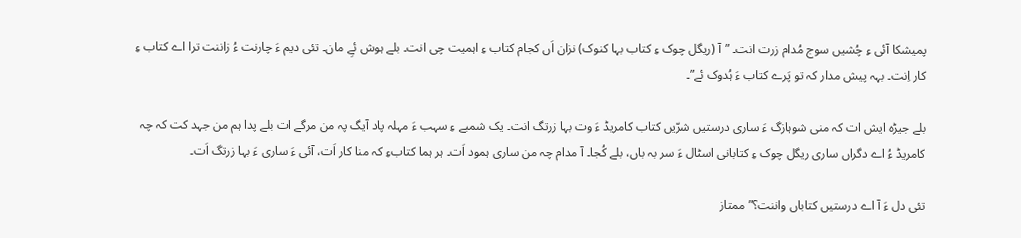پمیشکا آئی ءِ چُشیں سوج مُدام زرت انت۔ ”آ (ریگل چوک ءِ کتاب بہا کنوک) نزان اَں کجام کتاب ءِ اہمیت چی انت۔ بلے ہوش ئےِ مان۔ تئی دیم ءَ چارنت ءُ زاننت ترا اے کتاب ءِ کار اِنت۔ بہہ پیش مدار کہ تو پَرے کتاب ءَ ہُدوک ئے”۔

بلے جیڑہ ایش ات کہ منی شوہازگ ءَ ساری درستیں شرّیں کتاب کامریڈ ءَ وت بہا زرتگ انت۔ یک شمبے ءِ سہب ءَ مہلہ پاد آیگ پہ من مرگے ات بلے پدا ہم من جہد کت کہ چہ کامریڈ ءُ اے دگراں ساری ریگل چوک ءِ کتابانی اسٹال ءَ سر بہ باں، بلے کُجا۔ آ مدام چہ من ساری ہمود اَت۔ ہر ہما کتابءِ کہ منا کار اَت، آئی ءَ ساری ءَ بہا زرتگ اَت۔

تئی دل ءَ آ اے درستیں کتاباں واننت؟” ممتاز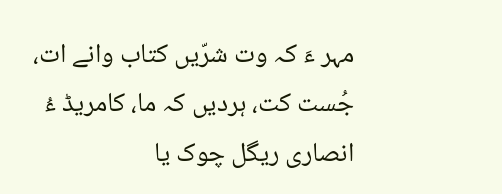مہر ءَ کہ وت شرّیں کتاب وانے ات، جُست کت، ہردیں کہ ما، کامریڈ ءُ انصاری ریگل چوک یا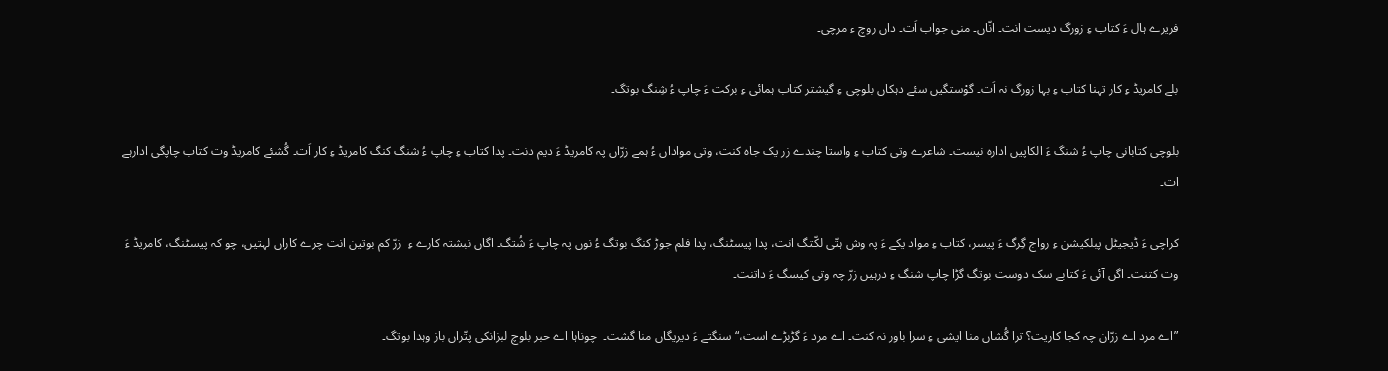فریرے ہال ءَ کتاب ءِ زورگ دیست انت۔ انّاں۔ منی جواب اَت۔ داں روچ ء مرچی۔

بلے کامریڈ ءِ کار تہنا کتاب ءِ بہا زورگ نہ اَت۔ گوْستگیں سئے دہکاں بلوچی ءِ گیشتر کتاب ہمائی ءِ برکت ءَ چاپ ءُ شِنگ بوتگ۔

بلوچی کتابانی چاپ ءُ شنگ ءَ الکاپیں ادارہ نیست۔ شاعرے وتی کتاب ءِ واستا چندے زر یک جاہ کنت، وتی مواداں ءُ ہمے زرّاں پہ کامریڈ ءَ دیم دنت۔ پدا کتاب ءِ چاپ ءُ شنگ کنگ کامریڈ ءِ کار اَت۔ گُشئے کامریڈ وت کتاب چاپگی ادارہے ات۔

کراچی ءَ ڈیجیٹل پبلکیشن ءِ رواج گِرگ ءَ پیسر، کتاب ءِ مواد یکے ءَ پہ وش ہتّی لکّتگ انت، پدا پیسٹنگ، پدا فلم جوڑ کنگ بوتگ ءُ نوں پہ چاپ ءَ شُتگ۔ اگاں نبشتہ کارے ءِ  زرّ کم بوتین انت چرے کاراں لہتیں، چو کہ پیسٹنگ، کامریڈ ءَ وت کتنت۔ اگں آئی ءَ کتابے سک دوست بوتگ گڑا چاپ شنگ ءِ درہیں زرّ چہ وتی کیسگ ءَ داتنت۔

”اے مرد اے زرّان چہ کجا کاریت؟ ترا گُشاں منا ایشی ءِ سرا باور نہ کنت۔ اے مرد ءَ گڑبڑے است،“ سنگتے ءَ دیریگاں منا گشت۔  چوناہا اے حبر بلوچ لبزانکی پتّراں باز وہدا بوتگ۔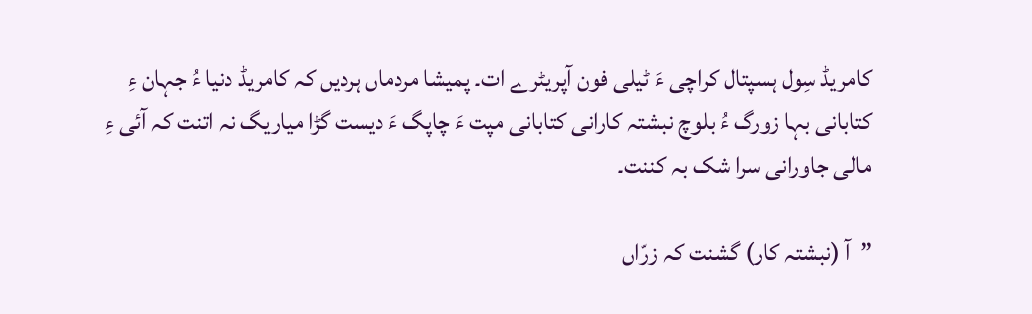کامریڈ سِول ہسپتال کراچی ءَ ٹیلی فون آپریٹرے ات۔ پمیشا مردماں ہردیں کہ کامریڈ دنیا ءُ جہان ءِ کتابانی بہا زورگ ءُ بلوچ نبشتہ کارانی کتابانی مپت ءَ چاپگ ءَ دیست گڑا میاریگ نہ اتنت کہ آئی ءِ مالی جاورانی سرا شک بہ کننت۔

”آ (نبشتہ کار) گشنت کہ زرّاں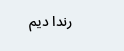رندا دیم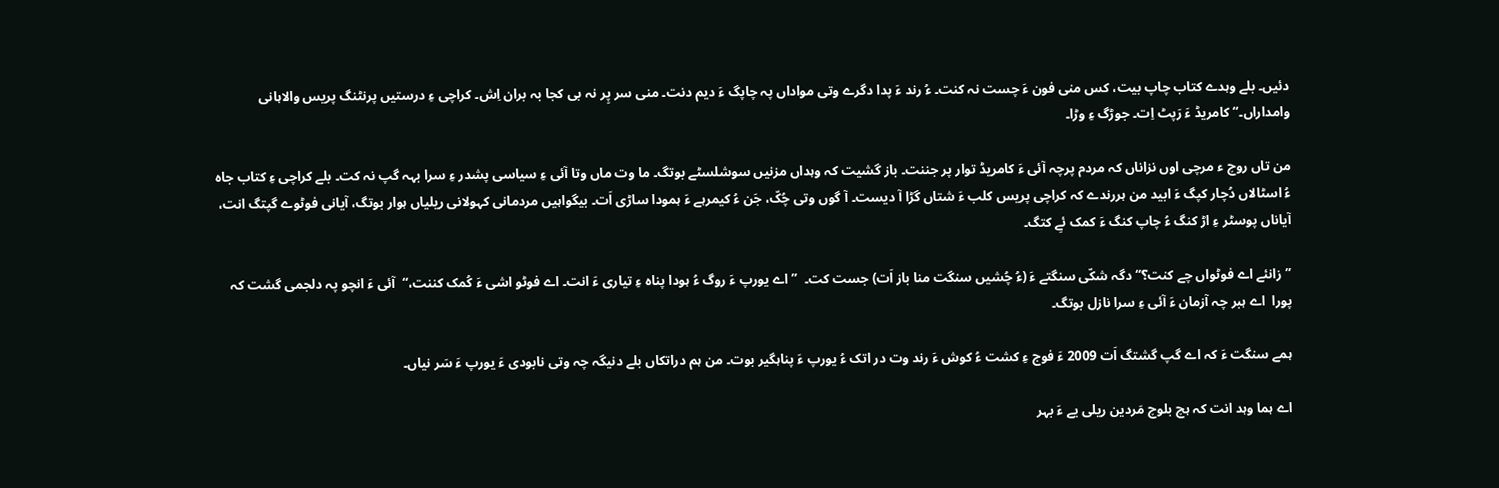دئیں۔ بلے وہدے کتاب چاپ بیت، کس منی فون ءَ چست نہ کنت۔ ءُ رند ءَ پدا دگرے وتی مواداں پہ چاپگ ءَ دیم دنت۔ منی سر پِر نہ بی کجا بہ بران اِش۔ کراچی ءِ درستیں پرنٹنگ پریس والاہانی وامداراں۔“ کامریڈ ءَ رَپٹ اِت۔ جوڑگ ءِ وڑا۔

من تاں روچ ء مرچی اوں نزاناں کہ مردم پرچہ آئی ءَ کامریڈ توار پر جننت۔ باز گشیت کہ وہداں مزنیں سوشلسٹے بوتگ۔ ما وت ماں وتا آئی ءِ سیاسی پشدر ءِ سرا بہہ گپ نہ کت۔ بلے کراچی ءِ کتاب جاہ ءُ اسٹالاں دُچار کپگ ءَ ابید من ہررندے کہ کراچی پریس کلب ءَ شتاں گڑا آ دیست۔ آ گوں وتی چُکّ، جَن ءُ کیمرہے ءَ ہمودا ساڑی اَت۔ بیگواہیں مردمانی کہولانی ریلیاں ہوار بوتگ، آیانی فوٹوے گپتگ انت، آیاناں پوسٹر ءِ اڑ کنگ ءُ چاپ کنگ ءَ کمک ئےِ کتگ۔

”زانئے اے فوٹواں چے کنت؟“ دگہ شکّی سنگتے ءَ (ءُ چُشیں سنگت منا باز اَت) جست کت۔  ”اے یورپ ءَ روگ ءُ ہودا پناہ ءِ تیاری ءَ انت۔ اے فوٹو اشی ءَ کُمک کننت،“  آئی ءَ انچو پہ دلجمی گشت کہ پورا  اے ہبر چہ آزمان ءَ آئی ءِ سرا نازل بوتگ۔

ہمے سنگت ءَ کہ اے گپ گشتگ اَت 2009 ءَ فوج ءِ کشت ءُ کوش ءَ رند وت در اتک ءُ یورپ ءَ پناہگیر بوت۔ من ہم دراتکاں بلے دنیگہ چہ وتی نابودی ءَ یورپ ءَ سَر نیاں۔

اے ہما وہد انت کہ ہچ بلوچ مَردین ریلی یے ءَ بہر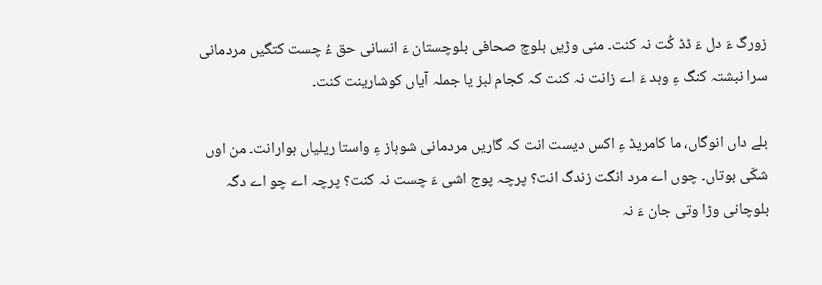زورگ ءَ دل ءَ ڈڈ کُت نہ کنت۔ منی وڑیں بلوچ صحافی بلوچستان ءَ انسانی حق ءُ چست کتگیں مردمانی سرا نبشتہ کنگ ءِ وہد ءَ اے زانت نہ کنت کہ کجام لبز یا جملہ آیاں کوشارینت کنت۔

بلے داں انوگاں، ما کامریڈ ءِ اکس دیست انت کہ گاریں مردمانی شوہاز ءِ واستا ریلیاں ہوارانت۔ من اوں شکّی بوتاں۔ چوں اے مرد انگت زندگ انت؟ پرچہ پوج اشی ءَ چست نہ کنت؟ پرچہ اے چو اے دگہ بلوچانی وڑا وتی جان ءَ نہ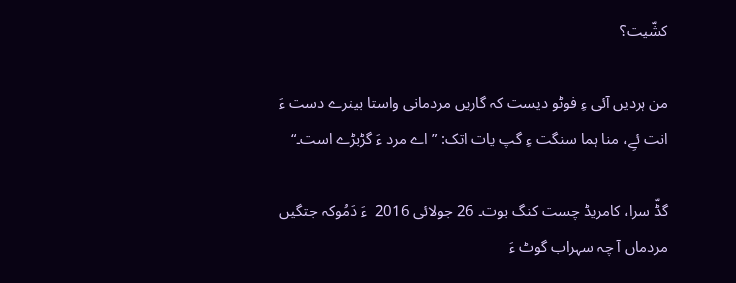کشّیت؟

من ہردیں آئی ءِ فوٹو دیست کہ گاریں مردمانی واستا بینرے دست ءَ انت ئےِ، منا ہما سنگت ءِ گپ یات اتک: ”اے مرد ءَ گڑبڑے است۔“

گڈّ سرا، کامریڈ چست کنگ بوت۔ 26 جولائی 2016  ءَ دَمُوکہ جتگیں مردماں آ چہ سہراب گوٹ ءَ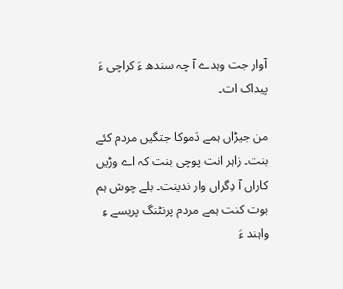آوار جت وہدے آ چہ سندھ ءَ کراچی ءَ پیداک ات۔

من جیڑاں ہمے دَموکا جتگیں مردم کئے بنت۔ زاہر انت پوچی بنت کہ اے وڑیں کاراں آ دِگراں وار ندینت۔ بلے چوش ہم بوت کنت ہمے مردم پرنٹنگ پریسے ءِ واہند ءَ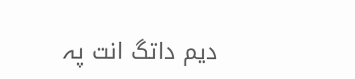دیم داتگ انت پہ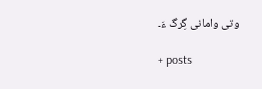وتی وامانی گِرگ ءَ۔

+ posts